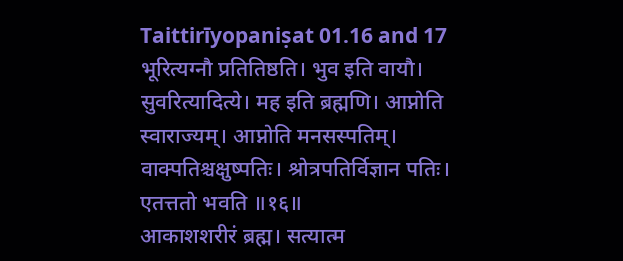Taittirīyopaniṣat 01.16 and 17
भूरित्यग्नौ प्रतितिष्ठति। भुव इति वायौ। सुवरित्यादित्ये। मह इति ब्रह्मणि। आप्नोति स्वाराज्यम्। आप्नोति मनसस्पतिम्। वाक्पतिश्चक्षुष्पतिः। श्रोत्रपतिर्विज्ञान पतिः। एतत्ततो भवति ॥१६॥
आकाशशरीरं ब्रह्म। सत्यात्म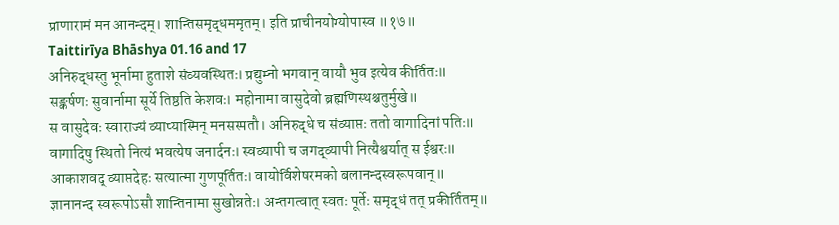प्राणारामं मन आनन्दम्। शान्तिसमृद्धममृतम्। इति प्राचीनयोग्योपास्व ॥१७॥
Taittirīya Bhāshya 01.16 and 17
अनिरुद्धस्तु भूर्नामा हुताशे संव्यवस्थितः। प्रद्युम्नो भगवान् वायौ भुव इत्येव कीर्तितः॥
सङ्कर्षणः सुवार्नामा सूर्ये तिष्ठति केशवः। महोनामा वासुदेवो ब्रह्मणिस्थश्चतुर्मुखे॥
स वासुदेवः स्वाराज्यं व्याप्यास्मिन् मनसस्पतौ। अनिरुद्धे च संव्याप्तः ततो वागादिनां पतिः॥
वागादिषु स्थितो नित्यं भवत्येष जनार्दनः। स्वव्यापी च जगद्व्यापी नित्यैश्वर्यात् स ईश्वरः॥
आकाशवद् व्याप्तदेहः सत्यात्मा गुणपूर्तितः। वायोर्विशेषरमको बलानन्दस्वरूपवान्॥
ज्ञानानन्द स्वरूपोऽसौ शान्तिनामा सुखोन्नतेः। अन्तगत्वात् स्वतः पूर्तेः समृद्धं तत् प्रकीर्तितम्॥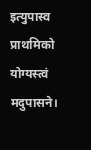इत्युपास्व प्राथमिको योग्यस्त्वं मदुपासने।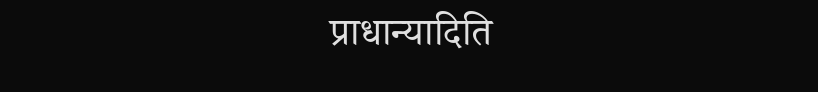प्राधान्यादिति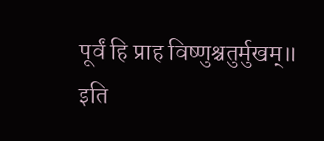पूर्वं हि प्राह विष्णुश्चतुर्मुखम्॥
इति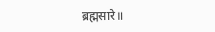ब्रह्मसारे॥